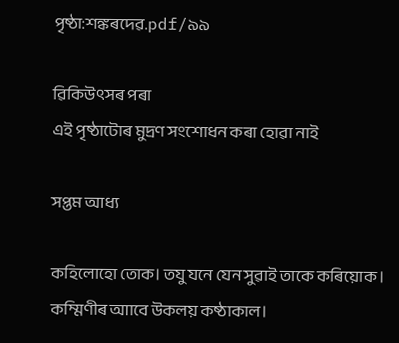পৃষ্ঠা:শঙ্কৰদেৱ.pdf/৯৯

ৱিকিউৎসৰ পৰা
এই পৃষ্ঠাটোৰ মুদ্ৰণ সংশোধন কৰা হোৱা নাই

সপ্তম আধ্য

কহিলোহো তোক। তযু যনে যেন সুৱাই তাকে কৰিয়োক । কম্মিণীৰ আাবে উকলয় কষ্ঠাকাল।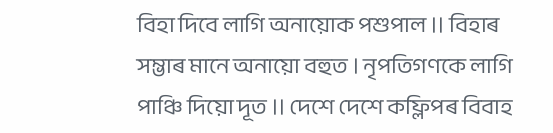বিহা দিবে লাগি অনায়োক পশুপাল ॥ বিহাৰ সম্ভাৰ মানে অনায়ো বহুত । নৃপতিগণকে লাগি পাঞ্চি দিয়ো দূত ॥ দেশে দেশে কফ্লিপৰ বিবাহ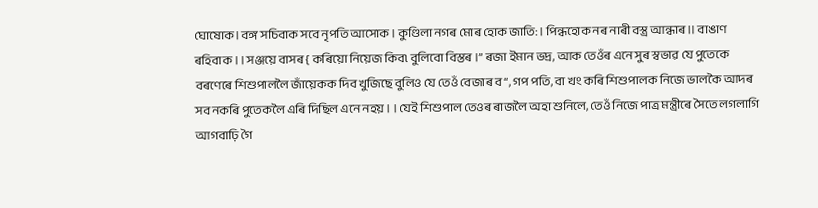ঘোষোক। বঙ্গ সচিবাক সবে নৃপতি আসোক । কুণ্ডিলা নগৰ মোৰ হোক জাতি: । পিন্ধহোক নৰ নাৰী বস্ত্ৰ আন্ধাৰ ॥ বাঙাণ ৰহিবাক । । সঞ্জয়ে বাসৰ { কৰিয়ো নিয়েজ কিব৷ বুলিবো বিস্তৰ ।” ৰজা ইমান ভদ্র, আক তেওঁৰ এনে সুৰ স্বভাৱ যে পুতেকে বৰণেৰে শিশুপাললৈ জাঁয়েকক দিব খুজিছে বুলিও যে তেওঁ বেজাৰ ব“, গপ পতি, বা খং কৰি শিশুপালক নিজে ভালকৈ আদৰ সব নকৰি পুতেকলৈ এৰি দিছিল এনে নহয় । । যেই শিশুপাল তেওৰ ৰাজলৈ অহা শুনিলে, তেওঁ নিজে পাত্ৰ মন্ত্ৰীৰে সৈতে লগলাগি আগবাঢ়ি গৈ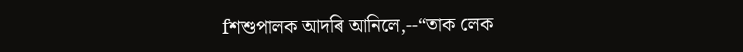fশশুপালক আদৰি আনিলে,--“তাক লেক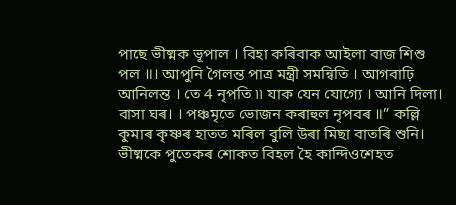পাছে ভীষ্মক ভূপাল । বিহা কৰিবাক আইলা বাজ শিশু পল ॥। আপুনি গৈলন্ত পাত্ৰ মন্ত্ৰী সমন্বিতি । আগবাঢ়ি আনিলন্ত । তে 4 নৃপতি ৷৷ যাক যেন যোগ্যে । আনি দিলা। বাসা ঘৰ। । পঞ্চমৃতে ভোজন কৰাহুল নৃপবৰ ॥” কল্লি কুমাৰ কৃষ্ণৰ হাতত মৰিল বুলি উৰা মিছা বাতৰি শুনি। ভীষ্মকে পুতেকৰ শোকত বিহল হৈ কান্দিওশেহত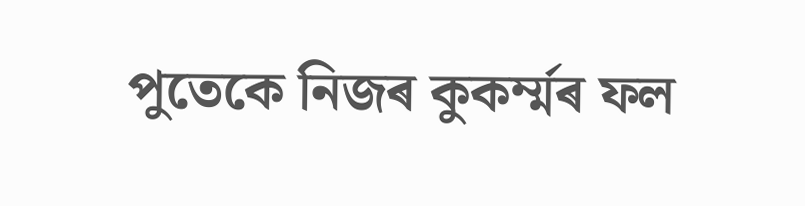পুতেকে নিজৰ কুকৰ্ম্মৰ ফল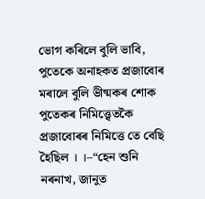ভোগ কৰিলে বুলি ভাবি, পুতেকে অনাহকত প্ৰজাবোৰ মৰালে বুলি ভীষ্মকৰ শোক পুতেকৰ নিমিত্ত্বেতকৈ প্ৰজাবোৰৰ নিমিত্তে তে বেছি হৈছিল । ।–“হেন শুনি নৰনাখ, জানুত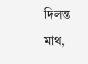দিলন্ত মাথ,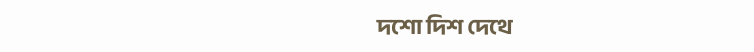দশো দিশ দেথে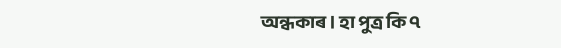অন্ধকাৰ । হা পুত্ৰ কি ৭